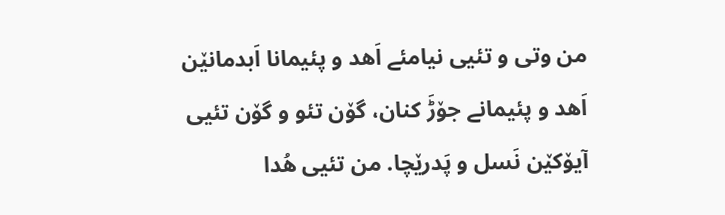من وتی و تئیی نیامئے اَهد و پئیمانا اَبدمانێن اَهد و پئیمانے جۆڑَ کنان، گۆن تئو و گۆن تئیی آیۆکێن نَسل و پَدرێچا. من تئیی هُدا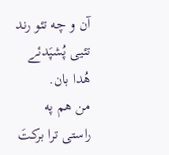آن و چه تئو رند تئیی پُشپَدئے هُدا بان.
من هم په راستی ترا برکتَ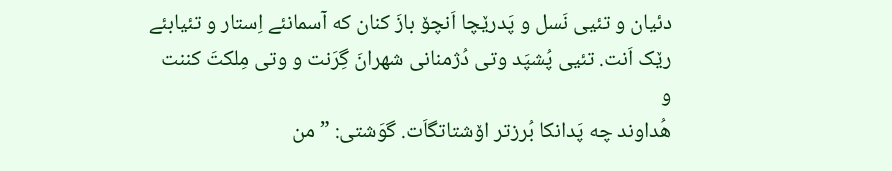دئیان و تئیی نَسل و پَدرێچا اَنچۆ بازَ کنان که آسمانئے اِستار و تئیابئے رێک اَنت. تئیی پُشپَد وتی دُژمنانی شهرانَ گِرَنت و وتی مِلکتَ کننت و
هُداوند چه پَدانکا بُرزتر اۆشتاتگاَت. گوَشتی: ”من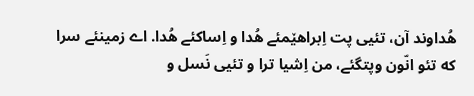هُداوند آن، تئیی پت اِبراهێمئے هُدا و اِساکئے هُدا. اے زمینئے سرا که تئو انّون وپتگئے، من اِشیا ترا و تئیی نَسل و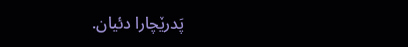پَدرێچارا دئیان.